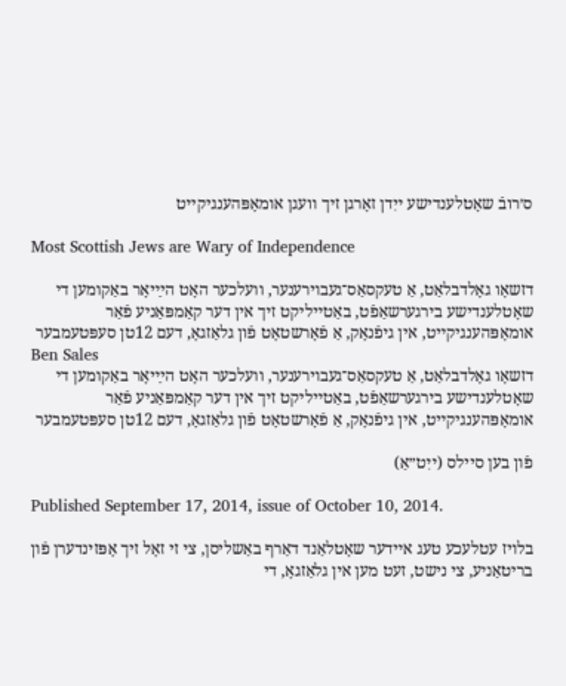ס׳רובֿ שאָטלענדישע ייִדן זאָרגן זיך וועגן אומאָפּהענגיקייט

Most Scottish Jews are Wary of Independence

דזשאָו גאָלדבלאַט, אַ טעקסאַס־געבוירענער, וועלכער האָט הײַיאָר באַקומען די שאָטלענדישע בירגערשאַפֿט, באַטייליקט זיך אין דער קאַמפּאַניע פֿאַר אומאָפּהענגיקייט, אין גיפֿנאָק, אַ פֿאָרשטאָט פֿון גלאַזגאָ, דעם 12טן סעפּטעמבער
Ben Sales
דזשאָו גאָלדבלאַט, אַ טעקסאַס־געבוירענער, וועלכער האָט הײַיאָר באַקומען די שאָטלענדישע בירגערשאַפֿט, באַטייליקט זיך אין דער קאַמפּאַניע פֿאַר אומאָפּהענגיקייט, אין גיפֿנאָק, אַ פֿאָרשטאָט פֿון גלאַזגאָ, דעם 12טן סעפּטעמבער

פֿון בען סיילס (ייִט״אַ)

Published September 17, 2014, issue of October 10, 2014.

בלויז עטלעכע טעג איידער שאָטלאַנד דאַרף באַשליסן, צי זי זאָל זיך אָפּזינדערן פֿון בריטאַניע, צי נישט, זעט מען אין גלאַזגאָ, די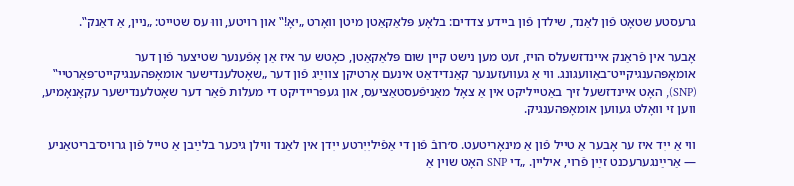גרעסטע שטאָט פֿון לאַנד, שילדן פֿון ביידע צדדים: בלאָע פּלאַקאַטן מיטן וואָרט „יאָ!‟ און רויטע, וווּ עס שטייט: „ניין, אַ דאַנק‟.

אָבער אין פֿראַנק איינדזשעלס הויז, זעט מען נישט קיין שום פּלאַקאַטן, כאָטש ער איז אַן אָפֿענער שטיצער פֿון דער אומאָפּהענגיקייט־באַוועגונג. ווי אַ געוועזענער קאַנדידאַט אינעם אָרטיקן צווײַג פֿון דער „שאָטלענדישער אומאָפּהענגיקייט־פּאַרטיי‟ (SNP), האָט איינדזשעל זיך באַטייליקט אין אַ צאָל מאַניפֿעסטאַציעס, און געפּריידיקט די מעלות פֿאַר דער שאָטלענדישער עקאָנאָמיע, ווען זי וואָלט געווען אומאָפּהענגיק.

ווי אַ ייִד איז ער אָבער אַ טייל פֿון אַ מינאָריטעט. ס׳רובֿ פֿון די אַפֿיליִיִרטע ייִדן אין לאַנד ווילן גיכער בלײַבן אַ טייל פֿון גרויס־בריטאַניע — אַרײַנגערעכנט זײַן פֿרוי, איליין. „די SNP האָט שוין אַ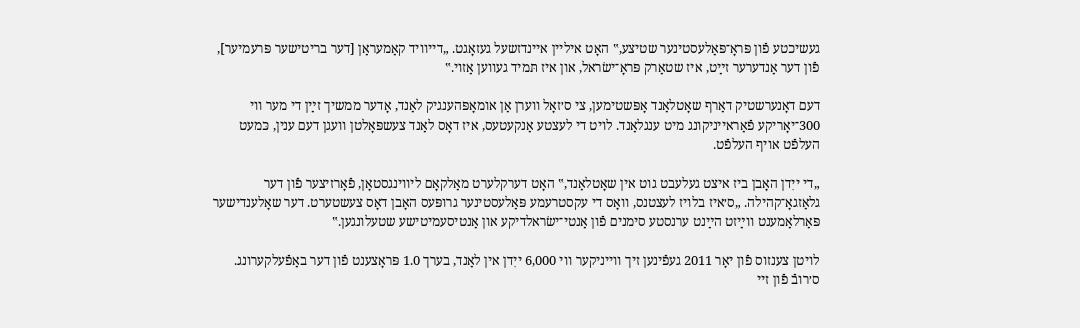געשיכטע פֿון פּראָ־פּאַלעסטינער שטיצע,‟ האָט איליין איינדזשעל געזאָגט. „דייוויד קאַמעראַן [דער בריטישער פּרעמיער], פֿון דער אַנדערער זײַט, איז שטאַרק פּראָ־ישׂראל, און איז תּמיד געווען אַזוי.‟

דעם דאָנערשטיק דאַרף שאָטלאַנד אָפּשטימען, צי ס׳זאָל ווערן אַן אומאָפּהענגיק לאַנד, אָדער ממשיך זײַן די מער ווי 300־יאָריקע פֿאַראייניקונג מיט ענגלאַנד. לויט די לעצטע אַנקעטעס, איז דאָס לאַנד צעשפּאָלטן וועגן דעם ענין, כּמעט העלפֿט אויף העלפֿט.

„די ייִדן האָבן ביז איצט געלעבט גוט אין שאָטלאַנד,‟ האָט דערקלערט מאַלקאָם ליווינגסטאָן, פֿאָרזיצער פֿון דער גלאַזגאָ־קהילה. „ס׳איז בלויז לעצטנס, וואָס די עקסטרעמע פּאַלעסטינער גרופּעס האָבן דאָס צעשטערט. דער שאָלענדישער פּאַרלאַמענט ווײַזט הײַנט ערנסטע סימנים פֿון אַנטי־ישׂראלדיקע און אַנטיסעמיטישע שטעלונגען.‟

לויטן צענזוס פֿון יאָר 2011 געפֿינען זיך ווייניקער ווי 6,000 ייִדן אין לאַנד, בערך 1.0 פּראָצענט פֿון דער באַפֿעלקערונג. ס׳רובֿ פֿון זיי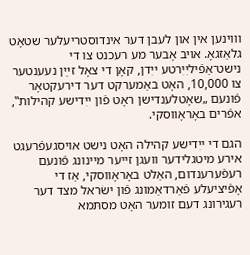וווינען אין און לעבן דער אינדוסטריעלער שטאָט גלאַזגאָ. אויב אָבער מע רעכנט צו די נישט־אַפֿיליִיִרטע ייִדן, קאָן די צאָל זײַן נעענטער צו 10,000, האָט באַמערקט דער דירעקטאָר פֿונעם „שאָטלענדישן ראָט פֿון ייִדישע קהילות‟, אפֿרים באָראָווסקי.

הגם די ייִדישע קהילה האָט נישט אויסגעפֿרעגט אירע מיטגלידער וועגן זייער מיינונג פֿונעם רעפֿערענדום, האַלט באָראָווסקי, אַז די אָפֿיציעלע פֿאַרדאַמונג פֿון ישׂראל מצד דער רעגירונג דעם זומער האָט מסתּמא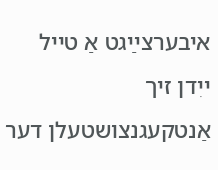איבערצײַגט אַ טייל ייִדן זיך אַנטקעגנצושטעלן דער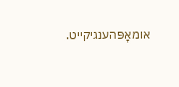אומאָפּהענגיקייט.